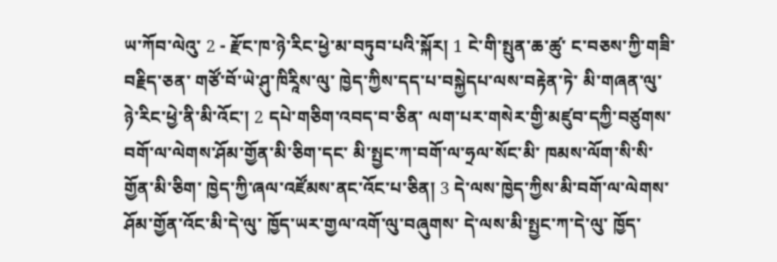ཡ་ཀོབ་ལེའུ་ 2 - རྫོང་ཁ་ཉེ་རིང་ཕྱེ་མ་བཏུབ་པའི་སྐོར། 1 ངེ་གི་སྤུན་ཆ་ཚུ་ ང་བཅས་ཀྱི་གཟི་བརྗིད་ཅན་ གཙོ་བོ་ཡེ་ཤུ་ཁིརཱིས་ལུ་ ཁྱེད་ཀྱིས་དད་པ་བསྐྱེདཔ་ལས་བརྟེན་ཏེ་ མི་གཞན་ལུ་ཉེ་རིང་ཕྱེ་ནི་མི་འོང་། 2 དཔེ་གཅིག་འབད་བ་ཅིན་ ལག་པར་གསེར་གྱི་མཛུབ་དཀྱི་བཙུགས་ བགོ་ལ་ལེགས་ཤོམ་གྱོན་མི་ཅིག་དང་ མི་སྤྱང་ཀ་བགོ་ལ་ཧྲལ་སོང་མི་ ཁམས་ལོག་སི་སི་གྱོན་མི་ཅིག་ ཁྱེད་ཀྱི་ཞལ་འཛོམས་ནང་འོང་པ་ཅིན། 3 དེ་ལས་ཁྱེད་ཀྱིས་མི་བགོ་ལ་ལེགས་ཤོམ་གྱོན་འོང་མི་དེ་ལུ་ ཁྱོད་ཡར་གྱལ་འགོ་ལུ་བཞུགས་ དེ་ལས་མི་སྤྱང་ཀ་དེ་ལུ་ ཁྱོད་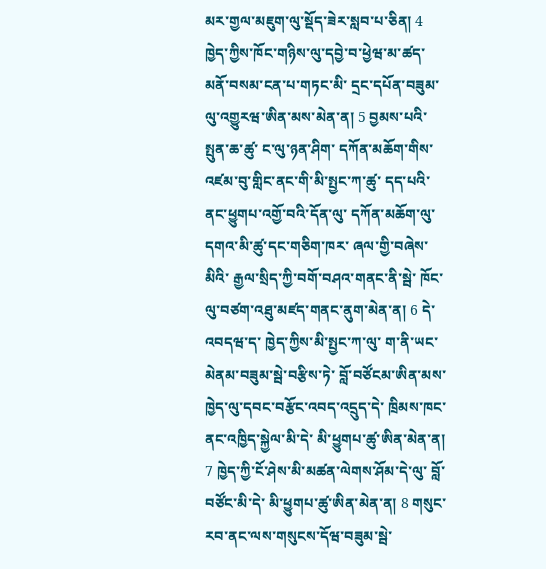མར་གྱལ་མཇུག་ལུ་སྡོད་ཟེར་སླབ་པ་ཅིན། 4 ཁྱེད་ཀྱིས་ཁོང་གཉིས་ལུ་དབྱེ་བ་ཕྱེཝ་མ་ཚད་ མནོ་བསམ་ངན་པ་གཏང་མི་ དྲང་དཔོན་བཟུམ་ལུ་འགྱུརཝ་ཨིན་མས་མེན་ན། 5 བྱམས་པའི་སྤུན་ཆ་ཚུ་ ང་ལུ་ཉན་ཤིག་ དཀོན་མཆོག་གིས་ འཛམ་བུ་གླིང་ནང་གི་མི་སྤྱང་ཀ་ཚུ་ དད་པའི་ནང་ཕྱུགཔ་འགྱོ་བའི་དོན་ལུ་ དཀོན་མཆོག་ལུ་དགའ་མི་ཚུ་དང་གཅིག་ཁར་ ཞལ་གྱི་བཞེས་མིའི་ རྒྱལ་སྲིད་ཀྱི་བགོ་བཤའ་གནང་ནི་སྦེ་ ཁོང་ལུ་བཙག་འཐུ་མཛད་གནང་ནུག་མེན་ན། 6 དེ་འབདཝ་ད་ ཁྱེད་ཀྱིས་མི་སྤྱང་ཀ་ལུ་ ག་ནི་ཡང་མེནམ་བཟུམ་སྦེ་བརྩིས་ཏེ་ བློ་བཙོངམ་ཨིན་མས་ ཁྱེད་ལུ་དབང་བརྩོང་འབད་འདྲུད་དེ་ ཁྲིམས་ཁང་ནང་འཁྱིད་སྐྱེལ་མི་དེ་ མི་ཕྱུགཔ་ཚུ་ཨིན་མེན་ན། 7 ཁྱེད་ཀྱི་ངོ་ཤེས་མི་མཚན་ལེགས་ཤོམ་དེ་ལུ་ བློ་བཙོང་མི་དེ་ མི་ཕྱུགཔ་ཚུ་ཨིན་མེན་ན། 8 གསུང་རབ་ནང་ལས་གསུངས་དོཝ་བཟུམ་སྦེ་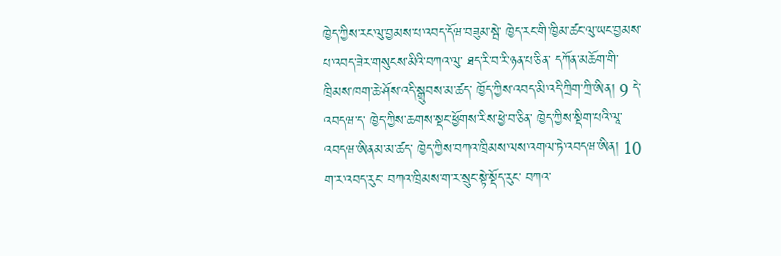ཁྱེད་ཀྱིས་རང་ལུ་བྱམས་པ་འབད་དོཝ་བཟུམ་སྦེ་ ཁྱེད་རང་གི་ཁྱིམ་ཚང་ལུ་ཡང་བྱམས་པ་འབད་ཟེར་གསུངས་མིའི་བཀའ་ལུ་ ཐད་རི་བ་རི་ཉན་པ་ཅིན་ དཀོན་མཆོག་གི་ཁྲིམས་ཁག་ཆེ་ཤོས་འདི་སྒྲུབས་མ་ཚད་ ཁྱོད་ཀྱིས་འབད་མི་འདི་ཀྲིག་ཀྲི་ཨིན། 9 དེ་འབདཝ་ད་ ཁྱེད་ཀྱིས་ཆགས་སྡང་ཕྱོགས་རིས་ཕྱེ་བ་ཅིན་ ཁྱེད་ཀྱིས་སྡིག་པའི་ལཱ་འབདཝ་ཨིནམ་མ་ཚད་ ཁྱེད་ཀྱིས་བཀའ་ཁྲིམས་ལས་འགལ་ཏེ་འབདཝ་ཨིན། 10 ག་ར་འབད་རུང་ བཀའ་ཁྲིམས་ག་ར་སྲུང་སྟེ་སྡོད་རུང་ བཀའ་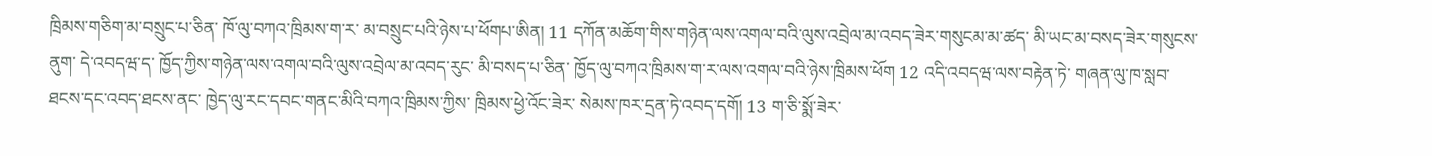ཁྲིམས་གཅིག་མ་བསྲུང་པ་ཅིན་ ཁོ་ལུ་བཀའ་ཁྲིམས་ག་ར་ མ་བསྲུང་པའི་ཉེས་པ་ཕོགཔ་ཨིན། 11 དཀོན་མཆོག་གིས་གཉེན་ལས་འགལ་བའི་ལུས་འབྲེལ་མ་འབད་ཟེར་གསུངམ་མ་ཚད་ མི་ཡང་མ་བསད་ཟེར་གསུངས་ནུག་ དེ་འབདཝ་ད་ ཁྱོད་ཀྱིས་གཉེན་ལས་འགལ་བའི་ལུས་འབྲེལ་མ་འབད་རུང་ མི་བསད་པ་ཅིན་ ཁྱོད་ལུ་བཀའ་ཁྲིམས་ག་ར་ལས་འགལ་བའི་ཉེས་ཁྲིམས་ཕོག 12 འདི་འབདཝ་ལས་བརྟེན་ཏེ་ གཞན་ལུ་ཁ་སླབ་ཐངས་དང་འབད་ཐངས་ནང་ ཁྱེད་ལུ་རང་དབང་གནང་མིའི་བཀའ་ཁྲིམས་ཀྱིས་ ཁྲིམས་ཕྱེ་འོང་ཟེར་ སེམས་ཁར་དྲན་ཏེ་འབད་དགོ། 13 ག་ཅི་སྨོ་ཟེར་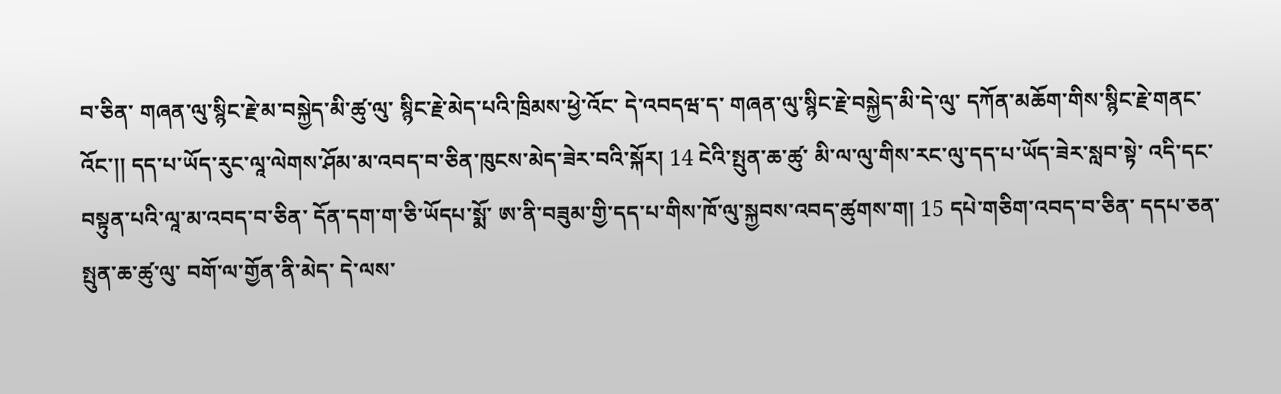བ་ཅིན་ གཞན་ལུ་སྙིང་རྗེ་མ་བསྐྱེད་མི་ཚུ་ལུ་ སྙིང་རྗེ་མེད་པའི་ཁྲིམས་ཕྱེ་འོང་ དེ་འབདཝ་ད་ གཞན་ལུ་སྙིང་རྗེ་བསྐྱེད་མི་དེ་ལུ་ དཀོན་མཆོག་གིས་སྙིང་རྗེ་གནང་འོང་།། དད་པ་ཡོད་རུང་ལཱ་ལེགས་ཤོམ་མ་འབད་བ་ཅིན་ཁུངས་མེད་ཟེར་བའི་སྐོར། 14 ངེའི་སྤུན་ཆ་ཚུ་ མི་ལ་ལུ་གིས་རང་ལུ་དད་པ་ཡོད་ཟེར་སླབ་སྟེ་ འདི་དང་བསྟུན་པའི་ལཱ་མ་འབད་བ་ཅིན་ དོན་དག་ག་ཅི་ཡོདཔ་སྨོ་ ཨ་ནི་བཟུམ་གྱི་དད་པ་གིས་ཁོ་ལུ་སྐྱབས་འབད་ཚུགས་ག། 15 དཔེ་གཅིག་འབད་བ་ཅིན་ དདཔ་ཅན་སྤུན་ཆ་ཚུ་ལུ་ བགོ་ལ་གྱོན་ནི་མེད་ དེ་ལས་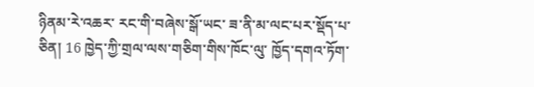ཉིནམ་རེ་འཆར་ རང་གི་བཞེས་སྒོ་ཡང་ ཟ་ནི་མ་ལང་པར་སྡོད་པ་ཅིན། 16 ཁྱེད་ཀྱི་གྲལ་ལས་གཅིག་གིས་ཁོང་ལུ་ ཁྱོད་དགའ་ཏོག་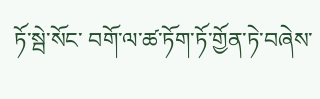ཏོ་སྦེ་སོང་ བགོ་ལ་ཚ་ཏོག་ཏོ་གྱོན་ཏེ་བཞེས་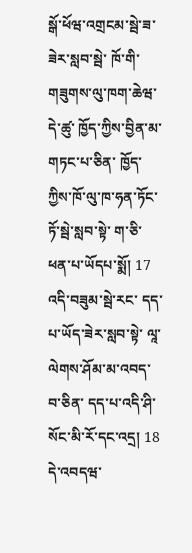སྒོ་ཕོཝ་འགྲངམ་སྦེ་ཟ་ཟེར་སླབ་སྦེ་ ཁོ་གི་གཟུགས་ལུ་ཁག་ཆེཝ་དེ་ཚུ་ ཁྱོད་ཀྱིས་བྱིན་མ་གཏང་པ་ཅིན་ ཁྱོད་ཀྱིས་ཁོ་ལུ་ཁ་ཧན་ཏོང་ཏོ་སྦེ་སླབ་སྟེ་ ག་ཅི་ཕན་པ་ཡོདཔ་སྨོ། 17 འདི་བཟུམ་སྦེ་རང་ དད་པ་ཡོད་ཟེར་སླབ་སྟེ་ ལཱ་ལེགས་ཤོམ་མ་འབད་བ་ཅིན་ དད་པ་འདི་ཤི་སོང་མི་རོ་དང་འདྲ། 18 དེ་འབདཝ་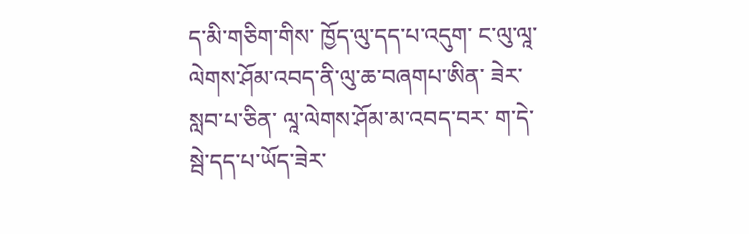ད་མི་གཅིག་གིས་ ཁྱོད་ལུ་དད་པ་འདུག་ ང་ལུ་ལཱ་ལེགས་ཤོམ་འབད་ནི་ལུ་ཆ་བཞགཔ་ཨིན་ ཟེར་སླབ་པ་ཅིན་ ལཱ་ལེགས་ཤོམ་མ་འབད་བར་ ག་དེ་སྦེ་དད་པ་ཡོད་ཟེར་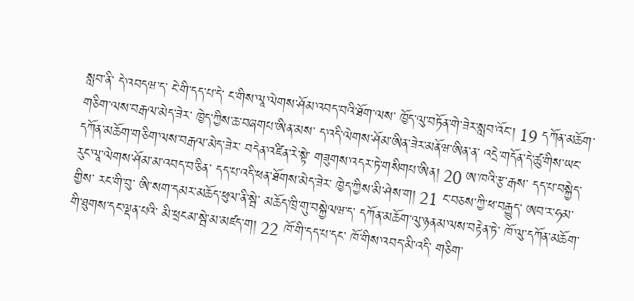སླབ་ནི་ དེ་འབདཝ་ད་ ངེ་གི་དད་པ་དེ་ ང་གིས་ལཱ་ལེགས་ཤོམ་འབད་བའི་ཐོག་ལས་ ཁྱོད་ལུ་བཏོན་གེ་ཟེར་སླབ་འོང་། 19 དཀོན་མཆོག་གཅིག་ལས་བརྒལ་མེད་ཟེར་ ཁྱེད་ཀྱིས་ཆ་བཞགཔ་ཨིན་མས་ ད་འདི་ལེགས་ཤོམ་ཨིན་ཟེར་མནོཝ་ཨིན་ན་ འདྲེ་གདོན་དེ་ཚུ་གིས་ཡང་ དཀོན་མཆོག་གཅིག་ལས་བརྒལ་མེད་ཟེར་ བདེན་འཛིན་རེ་སྟེ་ གཟུགས་འདར་ཏེ་གསིགཔ་ཨིན། 20 ཨ་ཁའི་རྩ་རྒས་ དད་པ་བསྐྱེད་རུང་ལཱ་ལེགས་ཤོམ་མ་འབད་བ་ཅིན་ དད་པ་འདི་ཕན་ཐོགས་མེད་ཟེར་ ཁྱེད་ཀྱིས་མི་ཤེས་ག། 21 ང་བཅས་ཀྱི་ཕ་བརྒྱུད་ ཨབ་ར་ཧམ་གྱིས་ རང་གི་བུ་ ཨི་སག་དམར་མཆོད་ཕུལ་ནི་སྦེ་ མཆོད་ཁྲི་གུ་བསྐྱེལཝ་ད་ དཀོན་མཆོག་ལུ་ཉནམ་ལས་བརྟེན་ཏེ་ ཁོ་ལུ་དཀོན་མཆོག་གི་ཐུགས་དང་ལྡན་པའི་ མི་ཕྲངམ་སྦེ་མ་མཛད་ག། 22 ཁོ་གི་དད་པ་དང་ ཁོ་གིས་འབད་མི་འདི་ གཅིག་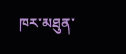ཁར་མཐུན་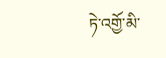ཏེ་འགྱོ་མི་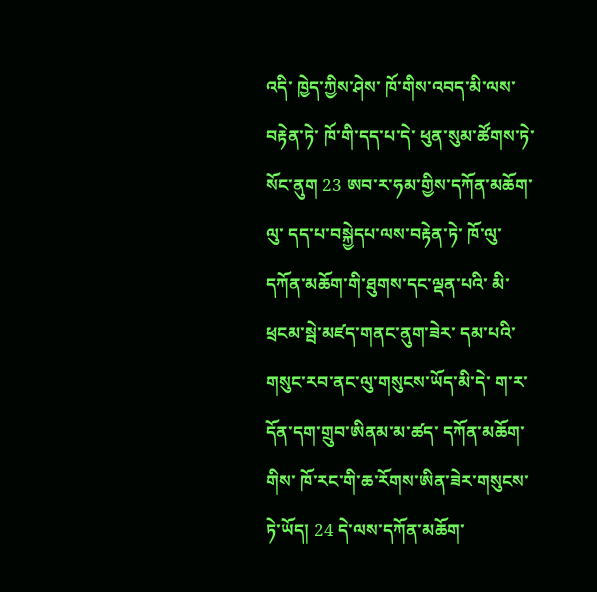འདི་ ཁྱེད་ཀྱིས་ཤེས་ ཁོ་གིས་འབད་མི་ལས་བརྟེན་ཏེ་ ཁོ་གི་དད་པ་དེ་ ཕུན་སུམ་ཚོགས་ཏེ་སོང་ནུག 23 ཨབ་ར་ཧམ་གྱིས་དཀོན་མཆོག་ལུ་ དད་པ་བསྐྱེདཔ་ལས་བརྟེན་ཏེ་ ཁོ་ལུ་དཀོན་མཆོག་གི་ཐུགས་དང་ལྡན་པའི་ མི་ཕྲངམ་སྦེ་མཛད་གནང་ནུག་ཟེར་ དམ་པའི་གསུང་རབ་ནང་ལུ་གསུངས་ཡོད་མི་དེ་ ག་ར་དོན་དག་གྲུབ་ཨིནམ་མ་ཚད་ དཀོན་མཆོག་གིས་ ཁོ་རང་གི་ཆ་རོགས་ཨིན་ཟེར་གསུངས་ཏེ་ཡོད། 24 དེ་ལས་དཀོན་མཆོག་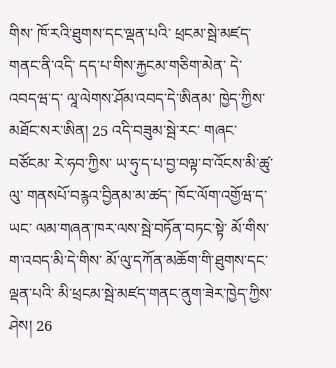གིས་ ཁོ་རའི་ཐུགས་དང་ལྡན་པའི་ ཕྲངམ་སྦེ་མཛད་གནང་ནི་འདི་ དད་པ་གིས་རྐྱངམ་གཅིག་མེན་ དེ་འབདཝ་ད་ ལཱ་ལེགས་ཤོམ་འབད་དེ་ཨིནམ་ ཁྱེད་ཀྱིས་མཐོང་སར་ཨིན། 25 འདི་བཟུམ་སྦེ་རང་ གཞང་བཙོངམ་ རེ་ཧབ་ཀྱིས་ ཡ་ཧུ་ད་པ་བྱ་བལྟ་བ་འོངས་མི་ཚུ་ལུ་ གནསཔོ་བརྙའ་བྱིནམ་མ་ཚད་ ཁོང་ལོག་འགྱོཝ་ད་ཡང་ ལམ་གཞན་ཁར་ལས་སྦེ་བཏོན་བཏང་སྟེ་ མོ་གིས་ག་འབད་མི་དེ་གིས་ མོ་ལུ་དཀོན་མཆོག་གི་ཐུགས་དང་ལྡན་པའི་ མི་ཕྲངམ་སྦེ་མཛད་གནང་ནུག་ཟེར་ཁྱེད་ཀྱིས་ཤེས། 26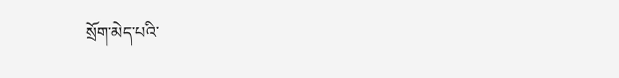སྲོག་མེད་པའི་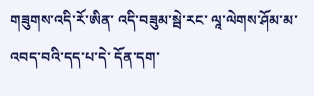གཟུགས་འདི་རོ་ཨིན་ འདི་བཟུམ་སྦེ་རང་ ལཱ་ལེགས་ཤོམ་མ་འབད་བའི་དད་པ་དེ་ དོན་དག་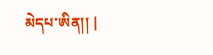མེདཔ་ཨིན།། |